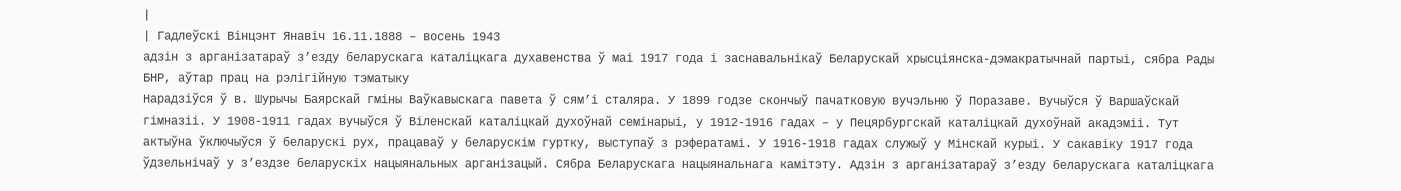|
| Гадлеўскі Вінцэнт Янавіч 16.11.1888 – восень 1943
адзін з арганізатараў з’езду беларускага каталіцкага духавенства ў маі 1917 года і заснавальнікаў Беларускай хрысціянска-дэмакратычнай партыі, сябра Рады БНР, аўтар прац на рэлігійную тэматыку
Нарадзіўся ў в. Шурычы Баярскай гміны Ваўкавыскага павета ў сям’і сталяра. У 1899 годзе скончыў пачатковую вучэльню ў Поразаве. Вучыўся ў Варшаўскай гімназіі. У 1908-1911 гадах вучыўся ў Віленскай каталіцкай духоўнай семінарыі, у 1912-1916 гадах – у Пецярбургскай каталіцкай духоўнай акадэміі. Тут актыўна ўключыўся ў беларускі рух, працаваў у беларускім гуртку, выступаў з рэфератамі. У 1916-1918 гадах служыў у Мінскай курыі. У сакавіку 1917 года ўдзельнічаў у з’ездзе беларускіх нацыянальных арганізацый. Сябра Беларускага нацыянальнага камітэту. Адзін з арганізатараў з’езду беларускага каталіцкага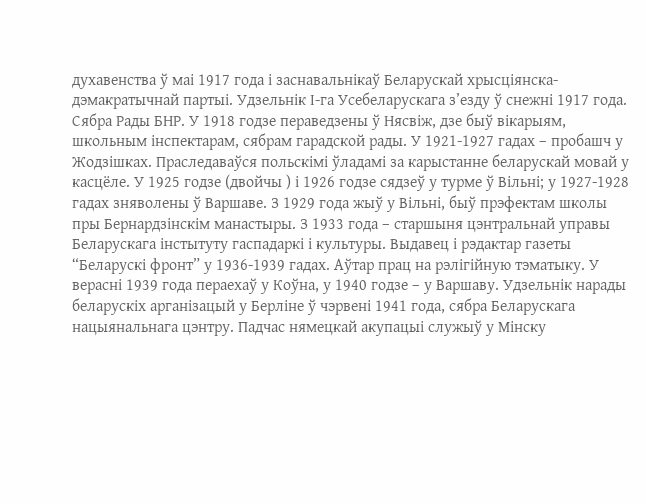духавенства ў маі 1917 года і заснавальнікаў Беларускай хрысціянска-дэмакратычнай партыі. Удзельнік І-га Усебеларускага з’езду ў снежні 1917 года. Сябра Рады БНР. У 1918 годзе пераведзены ў Нясвіж, дзе быў вікарыям, школьным інспектарам, сябрам гарадской рады. У 1921-1927 гадах – пробашч у Жодзішках. Праследаваўся польскімі ўладамі за карыстанне беларускай мовай у касцёле. У 1925 годзе (двойчы ) і 1926 годзе сядзеў у турме ў Вільні; у 1927-1928 гадах зняволены ў Варшаве. З 1929 года жыў у Вільні, быў прэфектам школы пры Бернардзінскім манастыры. З 1933 года – старшыня цэнтральнай управы Беларускага інстытуту гаспадаркі і культуры. Выдавец і рэдактар газеты “Беларускі фронт” у 1936-1939 гадах. Аўтар прац на рэлігійную тэматыку. У верасні 1939 года пераехаў у Коўна, у 1940 годзе – у Варшаву. Удзельнік нарады беларускіх арганізацый у Берліне ў чэрвені 1941 года, сябра Беларускага нацыянальнага цэнтру. Падчас нямецкай акупацыі служыў у Мінску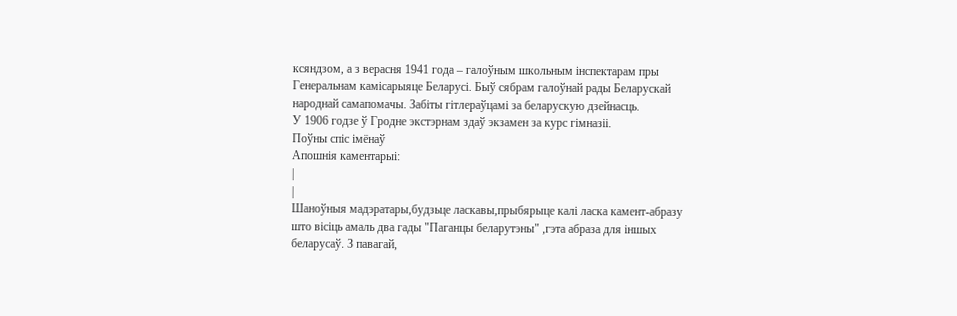ксяндзом, а з верасня 1941 года – галоўным школьным інспектарам пры Генеральнам камісарыяце Беларусі. Быў сябрам галоўнай рады Беларускай народнай самапомачы. Забіты гітлераўцамі за беларускую дзейнасць.
У 1906 годзе ў Гродне экстэрнам здаў экзамен за курс гімназіі.
Поўны спіс імёнаў
Апошнія каментарыі:
|
|
Шаноўныя мадэратары,будзьце ласкавы,прыбярыце калі ласка камент-абразу што вісіць амаль два гады "Паганцы беларутэны" ,гэта абраза для іншых беларусаў. З павагай,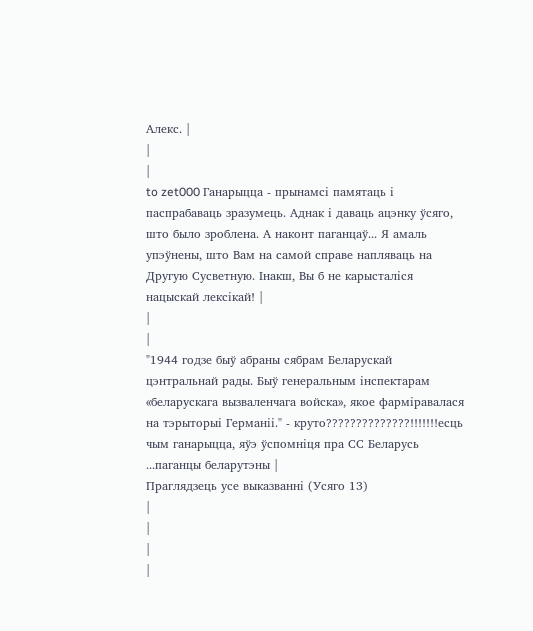Алекс. |
|
|
to zet000 Ганарыцца - прынамсі памятаць і паспрабаваць зразумець. Аднак і даваць ацэнку ўсяго, што было зроблена. А наконт паганцаў... Я амаль упэўнены, што Вам на самой справе напляваць на Другую Сусветную. Інакш, Вы б не карысталіся нацыскай лексікай! |
|
|
"1944 годзе быў абраны сябрам Беларускай цэнтральнай рады. Быў генеральным інспектарам «беларускага вызваленчага войска», якое фарміравалася на тэрыторыі Германіі." - круто??????????????!!!!!!!есць чым ганарыцца, яўэ ўспомніця пра СС Беларусь ...паганцы беларутэны |
Праглядзець усе выказванні (Усяго 13)
|
|
|
|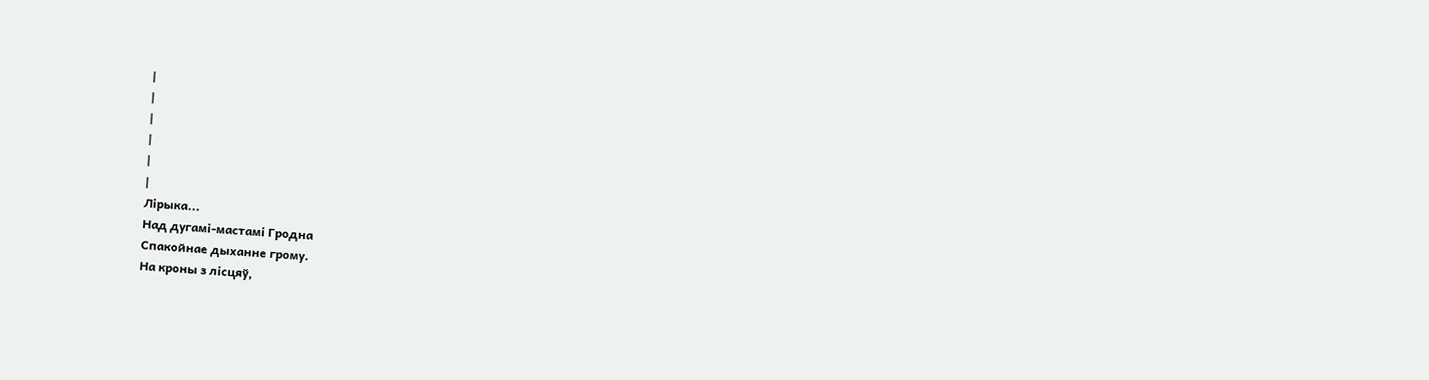|
|
|
|
|
|
Лірыка...
Над дугамі-мастамі Гродна
Спакойнае дыханне грому.
На кроны з лісцяў,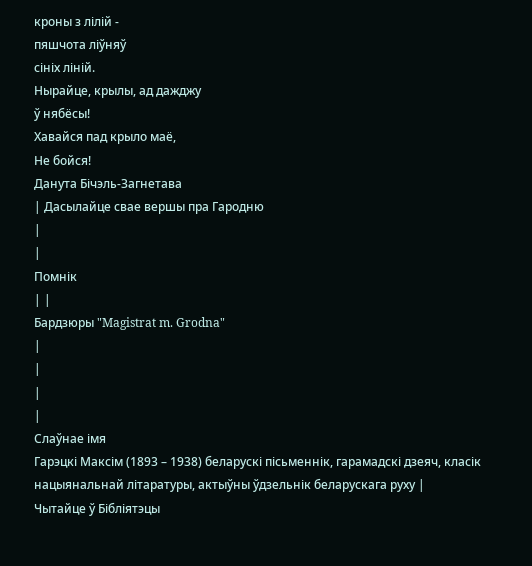кроны з лілій -
пяшчота ліўняў
сініх ліній.
Нырайце, крылы, ад дажджу
ў нябёсы!
Хавайся пад крыло маё,
Не бойся!
Данута Бічэль-Загнетава
| Дасылайце свае вершы пра Гародню
|
|
Помнік
| |
Бардзюры "Magistrat m. Grodna"
|
|
|
|
Слаўнае імя
Гарэцкі Максім (1893 – 1938) беларускі пісьменнік, гарамадскі дзеяч, класік нацыянальнай літаратуры, актыўны ўдзельнік беларускага руху |
Чытайце ў Бібліятэцы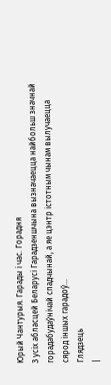Юрый Чантурыя. Гарады і час. Горадня
З усіх абласцей Беларусі Гарадзеншчына вызначаецца найбольш значнай горадабудаўнічай спадчынай, а яе цэнтр істотным чынам вылучаецца сярод іншых гарадоў...
Глядзець
|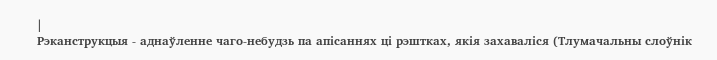|
Рэканструкцыя - аднаўленне чаго-небудзь па апісаннях ці рэштках, якія захаваліся (Тлумачальны слоўнік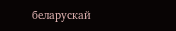беларускай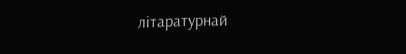літаратурнай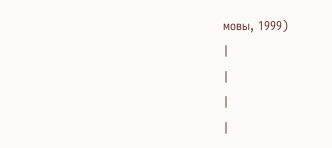мовы, 1999)
|
|
|
|